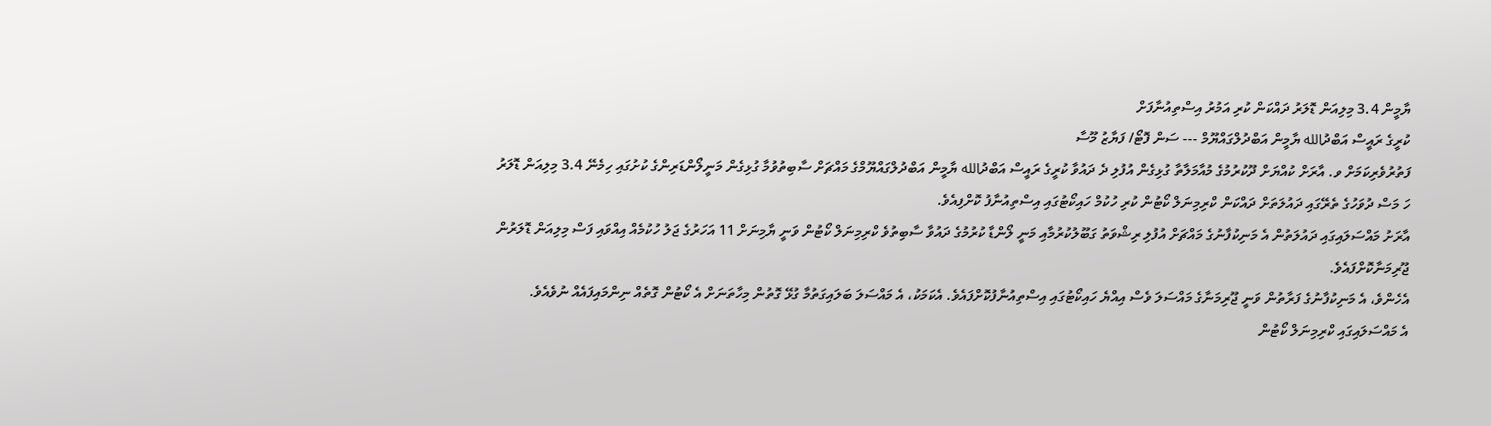ޔާމީން 3.4 މިލިއަން ޑޮލަރު ދައްކަން ކުރި އަމުރު އިސްތިއުނާފަށް
ކުރީގެ ރައީސް އަބްދުالله ޔާމީން އަބްދުލްގައްޔޫމް --- ސަން ފޮޓޯ/ ފަޔާޒު މޫސާ
ފަތުރުވެރިކަމަށް ވ. އާރަށް ކުއްޔަށް ދޫކުރުމުގެ މުއާމަލާތާ ގުޅިގެން އުފުލި ދެ ދައުވާ ކުރީގެ ރައީސް އަބްދުالله ޔާމީން އަބްދުލްގައްޔޫމްގެ މައްޗަށް ސާބިތުވުމާ ގުޅިގެން މަނީލޯންޑަރިންގެ ކުށުގައި ހިމެނޭ 3.4 މިލިއަން ޑޮލަރު ހަ މަސް ދުވަހުގެ ތެރޭގައި ދައުލަތަށް ދައްކަން ކްރިމިނަލް ކޯޓުން ކުރި ހުކުމް ހައިކޯޓުގައި އިސްތިއުނާފު ކޮށްފިއެވެ.
އާރަށު މައްސަލައިގައި ދައުލަތުން އެ މަނިކުފާނުގެ މައްޗަށް އުފުލި ރިޝްވަތު ގަބޫލުކުރުމާއި މަނީ ލޯންޑާ ކުރުމުގެ ދައުވާ ސާބިތުވެ ކްރިމިނަލް ކޯޓުން ވަނީ ޔާމިނަށް 11 އަހަރުގެ ޖަލު ހުކުމެއް އިއްވައި ފަސް މިލިއަން ޑޮލަރުން ޖޫރިމަނާކޮށްފައެވެ.
އެހެންވެ، އެ މަނިކުފާނުގެ ފަރާތުން ވަނީ ޖޫރިމަނާގެ މައްސަލަ ވެސް އިއްޔެ ހައިކޯޓުގައި އިސްތިއުނާފުކޮށްފައެވެ. އެކަމަކު، އެ މައްސަލަ ބަލައިގަތުމާ ގުޅޭ ގޮތުން މިހާތަނަށް އެ ކޯޓުން ގޮތެއް ނިންމައިފައެއް ނުވެއެވެ.
އެ މައްސަލައިގައި ކްރިމިނަލް ކޯޓުން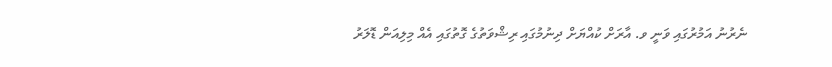ނެރުނު އަމުރުގައި ވަނީ ވ. އާރަށް ކުއްޔަށް ދިނުމުގައި ރިޝްވަތުގެ ގޮތުގައި އެއް މިލިއަން ޑޮލަރު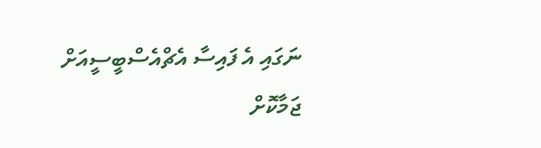ނަގައި އެ ފައިސާ އެޗްއެސްބީސީއަށް ޖަމާކޮށް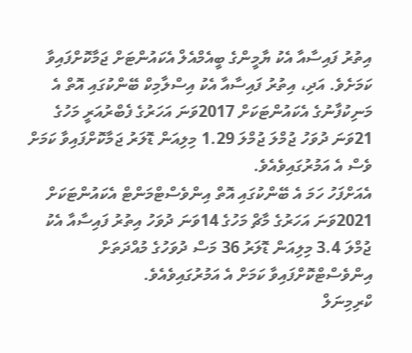އިތުރު ފައިސާއާ އެކު ޔާމީންގެ ބީއެމްއެލް އެކައުންޓަށް ޖަމާކޮށްފައިވާ ކަމަށެވެ. އަދި، އިތުރު ފައިސާއާ އެކު އިސްލާމިކް ބޭންކުގައި އޮތް އެ މަނިކުފާނުގެ އެކައުންޓަކަށް 2017ވަނަ އަހަރުގެ ފެބްރުއަރީ މަހުގެ 21ވަނަ ދުވަހު ޖުމްލަ ޖުމްލަ 1.29 މިލިއަން ޑޮލަރު ޖަމާކޮށްފައިވާ ކަމަށް ވެސް އެ އަމުރުގައިވެއެވެ.
އެއަށްފަހު ހަމަ އެ ބޭންކުގައި އޮތް އިންވެސްޓްމަންޓް އެކައުންޓަކަށް 2021ވަނަ އަހަރުގެ މާޗް މަހުގެ 14ވަނަ ދުވަހު އިތުރު ފައިސާއާ އެކު ޖުމްލަ 3.4 މިލިއަން ޑޮލަރު 36 މަސް ދުވަހުގެ މުއްދަތަށް އިންވެސްޓްކޮށްފައިވާ ކަމަށް އެ އަމުރުގައިވެއެވެ.
ކްރިމިނަލް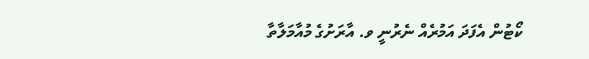ކޯޓުން އެފަދަ އަމުރެއް ނެރުނީ ވ. އާރަށުގެ މުއާމަލާތާ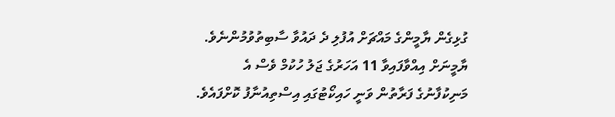ގުޅިގެން ޔާމީންގެ މައްޗަށް އުފުލި ދެ ދައުވާ ސާބިތުވުމުންނެވެ. ޔާމީނަށް އިއްވާފައިވާ 11 އަހަރުގެ ޖަލު ހުކުމް ވެސް އެ މަނިކުފާނުގެ ފަރާތުން ވަނީ ހައިކޯޓުގައި އިސްތިއުނާފު ކޮށްފައެވެ.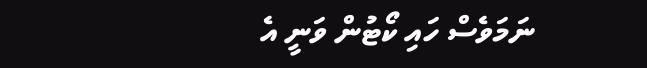ނަމަވެސް ހައި ކޯޓުން ވަނީ އެ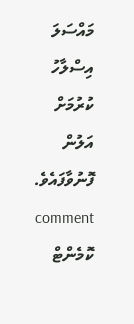މައްސަލަ އިސްލާހު ކުރުމަށް އަލުން ފޮނުވާފައެވެ.
comment ކޮމެންޓް